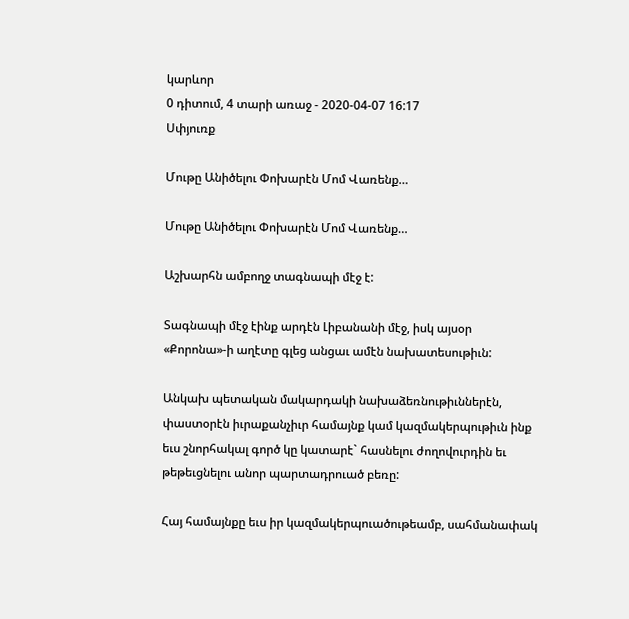կարևոր
0 դիտում, 4 տարի առաջ - 2020-04-07 16:17
Սփյուռք

Մութը Անիծելու Փոխարէն Մոմ Վառենք…

Մութը Անիծելու Փոխարէն Մոմ Վառենք…

Աշխարհն ամբողջ տագնապի մէջ է:

Տագնապի մէջ էինք արդէն Լիբանանի մէջ, իսկ այսօր «Քորոնա»-ի աղէտը գլեց անցաւ ամէն նախատեսութիւն:

Անկախ պետական մակարդակի նախաձեռնութիւններէն, փաստօրէն իւրաքանչիւր համայնք կամ կազմակերպութիւն ինք եւս շնորհակալ գործ կը կատարէ` հասնելու ժողովուրդին եւ թեթեւցնելու անոր պարտադրուած բեռը:

Հայ համայնքը եւս իր կազմակերպուածութեամբ, սահմանափակ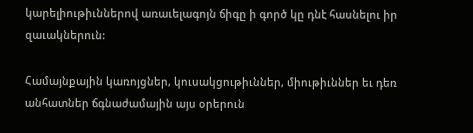կարելիութիւններով առաւելագոյն ճիգը ի գործ կը դնէ հասնելու իր զաւակներուն:

Համայնքային կառոյցներ, կուսակցութիւններ, միութիւններ եւ դեռ անհատներ ճգնաժամային այս օրերուն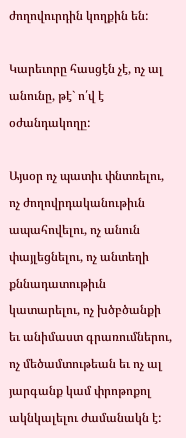ժողովուրդին կողքին են:

Կարեւորը հասցէն չէ, ոչ ալ անունը, թէ` ո՛վ է օժանդակողը:

Այսօր ոչ պատիւ փնտռելու, ոչ ժողովրդականութիւն ապահովելու, ոչ անուն փայլեցնելու, ոչ անտեղի քննադատութիւն կատարելու, ոչ խծբծանքի եւ անիմաստ գրառումներու, ոչ մեծամտութեան եւ ոչ ալ յարգանք կամ փրոթոքոլ ակնկալելու ժամանակն է: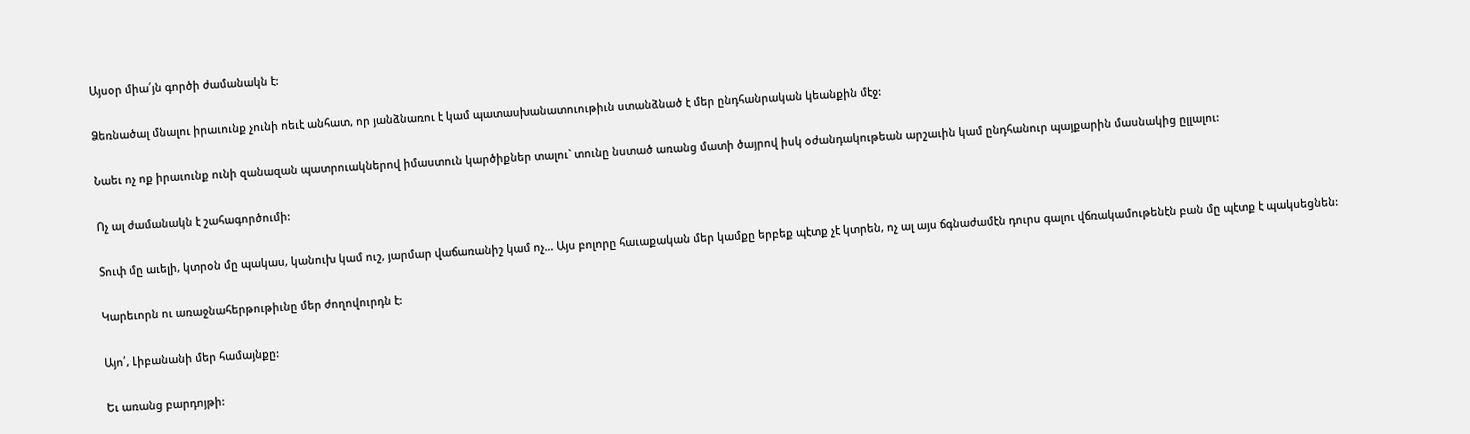Այսօր միա՛յն գործի ժամանակն է:

Ձեռնածալ մնալու իրաւունք չունի ոեւէ անհատ, որ յանձնառու է կամ պատասխանատուութիւն ստանձնած է մեր ընդհանրական կեանքին մէջ:

Նաեւ ոչ ոք իրաւունք ունի զանազան պատրուակներով իմաստուն կարծիքներ տալու` տունը նստած առանց մատի ծայրով իսկ օժանդակութեան արշաւին կամ ընդհանուր պայքարին մասնակից ըլլալու:

Ոչ ալ ժամանակն է շահագործումի:

Տուփ մը աւելի, կտրօն մը պակաս, կանուխ կամ ուշ, յարմար վաճառանիշ կամ ոչ… Այս բոլորը հաւաքական մեր կամքը երբեք պէտք չէ կտրեն, ոչ ալ այս ճգնաժամէն դուրս գալու վճռակամութենէն բան մը պէտք է պակսեցնեն:

Կարեւորն ու առաջնահերթութիւնը մեր ժողովուրդն է:

Այո՛, Լիբանանի մեր համայնքը:

Եւ առանց բարդոյթի: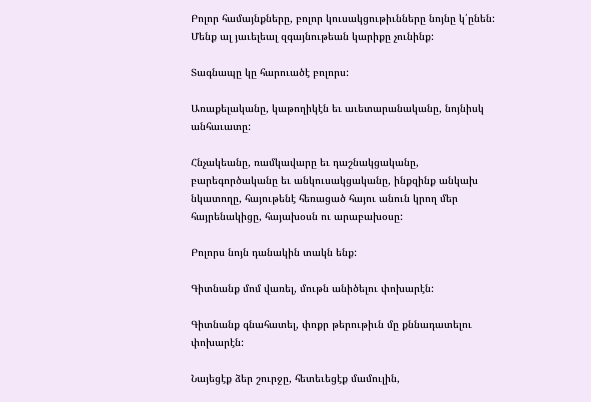Բոլոր համայնքները, բոլոր կուսակցութիւնները նոյնը կ՛ընեն: Մենք ալ յաւելեալ զգայնութեան կարիքը չունինք:

Տագնապը կը հարուածէ բոլորս:

Առաքելականը, կաթողիկէն եւ աւետարանականը, նոյնիսկ անհաւատը:

Հնչակեանը, ռամկավարը եւ դաշնակցականը, բարեգործականը եւ անկուսակցականը, ինքզինք անկախ նկատողը, հայութենէ հեռացած հայու անուն կրող մեր հայրենակիցը, հայախօսն ու արաբախօսը:

Բոլորս նոյն դանակին տակն ենք:

Գիտնանք մոմ վառել, մութն անիծելու փոխարէն:

Գիտնանք գնահատել, փոքր թերութիւն մը քննադատելու փոխարէն:

Նայեցէք ձեր շուրջը, հետեւեցէք մամուլին,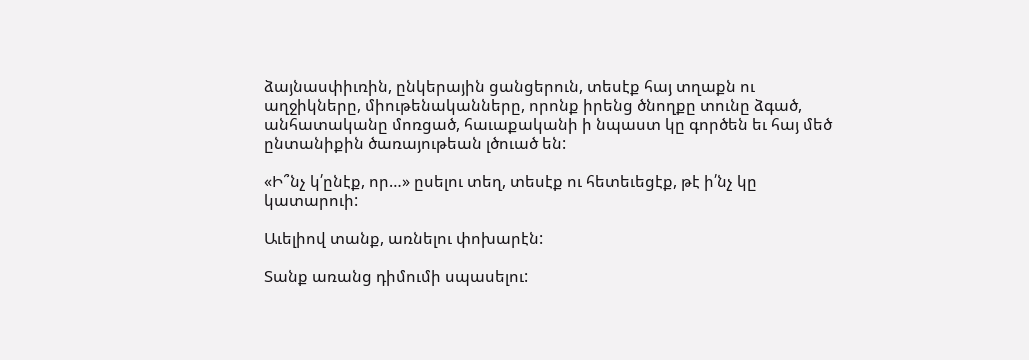ձայնասփիւռին, ընկերային ցանցերուն, տեսէք հայ տղաքն ու աղջիկները, միութենականները, որոնք իրենց ծնողքը տունը ձգած, անհատականը մոռցած, հաւաքականի ի նպաստ կը գործեն եւ հայ մեծ ընտանիքին ծառայութեան լծուած են:

«Ի՞նչ կ՛ընէք, որ…» ըսելու տեղ, տեսէք ու հետեւեցէք, թէ ի՛նչ կը կատարուի:

Աւելիով տանք, առնելու փոխարէն:

Տանք առանց դիմումի սպասելու: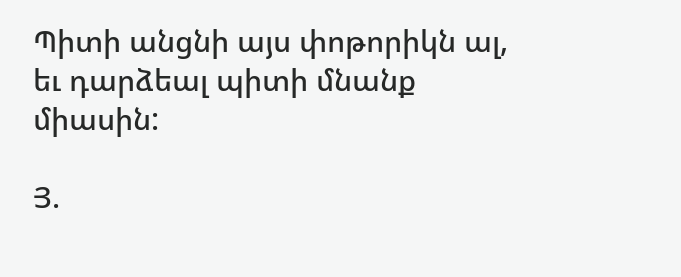Պիտի անցնի այս փոթորիկն ալ, եւ դարձեալ պիտի մնանք միասին:

Յ.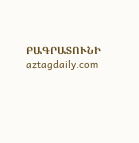ԲԱԳՐԱՏՈՒՆԻ
aztagdaily.com